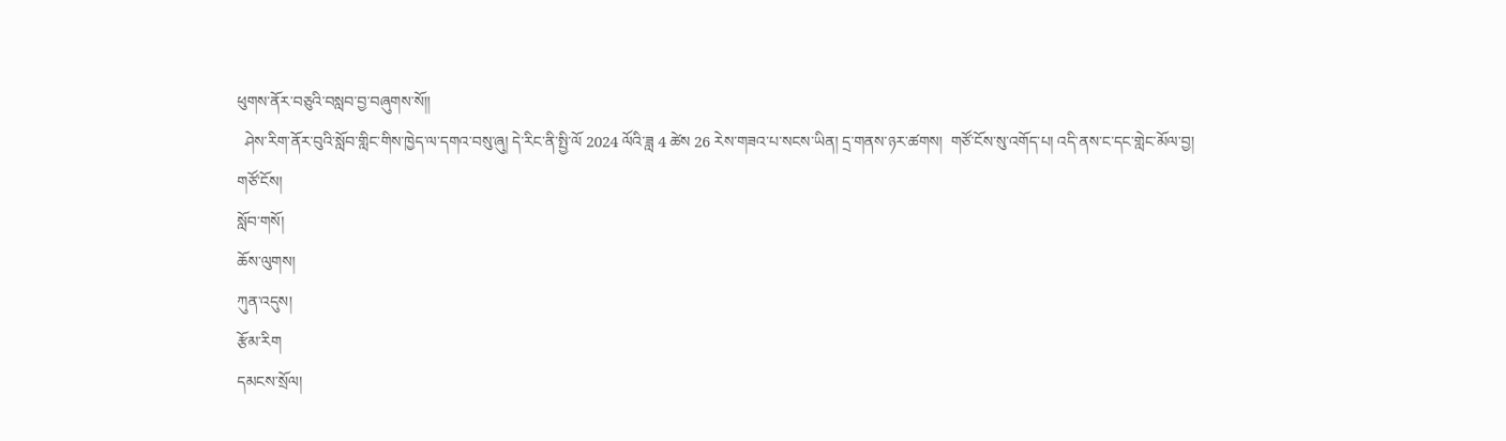ཕུགས་ནོར་བཅུའི་བསླབ་བྱ་བཞུགས་སོ།།
  ཤེས་རིག་ནོར་བུའི་སློབ་གླིང་གིས་ཁྱེད་ལ་དགའ་བསུ་ཞུ། དེ་རིང་ནི་སྤྱི་ལོ 2024 ལོའི་ཟླ 4 ཚེས 26 རེས་གཟའ་པ་སངས་ཡིན། དྲ་གནས་ཉར་ཚགས།  གཙོ་ངོས་སུ་འགོད་པ། འདི་ནས་ང་དང་གླེང་མོལ་བྱ།
གཙོ་ངོས།
སློབ་གསོ།
ཆོས་ལུགས།
ཀུན་འདུས།
རྩོམ་རིག
དམངས་སྲོལ།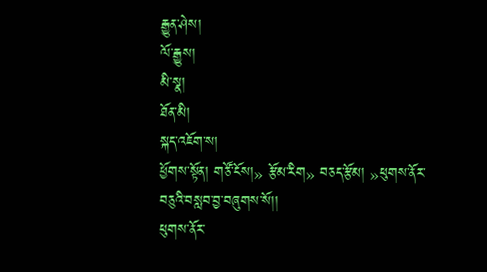རྒྱུན་ཤེས།
ལོ་རྒྱུས།
མི་སྣ།
ཐོན་མི།
སྐད་འཇོག་ས།
ཕྱོགས་སྟོན། གཙོ་ངོས།» རྩོམ་རིག» བཅད་རྩོམ། »ཕུགས་ནོར་བཅུའི་བསླབ་བྱ་བཞུགས་སོ།།
ཕུགས་ནོར་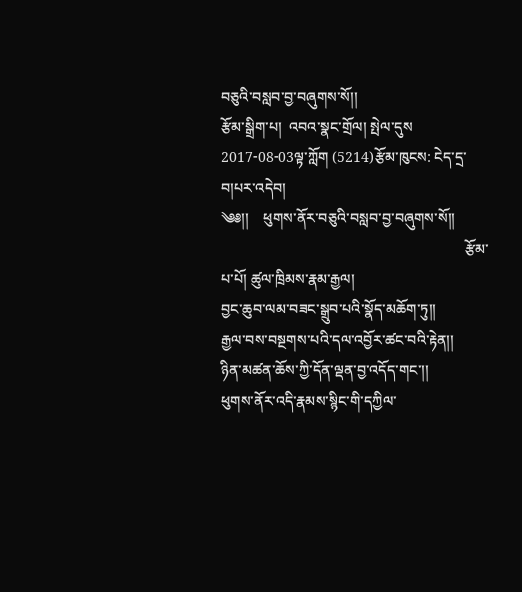བཅུའི་བསླབ་བྱ་བཞུགས་སོ།།
རྩོམ་སྒྲིག་པ།  འབའ་སྣང་གྲོལ། སྤེལ་དུས 2017-08-03ལྟ་ཀློག (5214)རྩོམ་ཁུངས: ངེད་དྲ་བ།པར་འདེབ།
༄༅།།    ཕུགས་ནོར་བཅུའི་བསླབ་བྱ་བཞུགས་སོ།།
                                                                   རྩོམ་པ་པོ། ཚུལ་ཁྲིམས་རྣམ་རྒྱལ།
བྱང་ཆུབ་ལམ་བཟང་སྒྲུབ་པའི་སྣོད་མཆོག་ཏུ།།
རྒྱལ་བས་བསྔགས་པའི་དལ་འབྱོར་ཚང་བའི་རྟེན།།
ཉིན་མཚན་ཆོས་ཀྱི་དོན་ལྡན་བྱ་འདོད་གང་།།
ཕུགས་ནོར་འདི་རྣམས་སྙིང་གི་དཀྱིལ་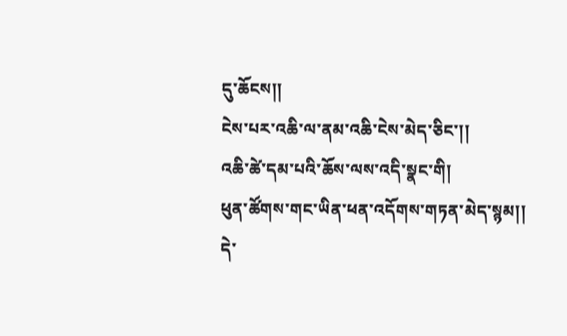དུ་ཆོངས།།
ངེས་པར་འཆི་ལ་ནམ་འཆི་ངེས་མེད་ཅིང་།།
འཆི་ཚེ་དམ་པའི་ཆོས་ལས་འདི་སྣང་གི།
ཕུན་ཚོགས་གང་ཡིན་ཕན་འདོགས་གཏན་མེད་སྙམ།།
དེ་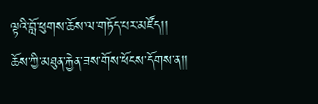ལྟའི་བློ་ཕུགས་ཆོས་ལ་གཏོད་པར་མཛོད།།
ཆོས་ཀྱི་མཐུན་རྐྱེན་ཟས་གོས་ཕོངས་དོགས་ན།།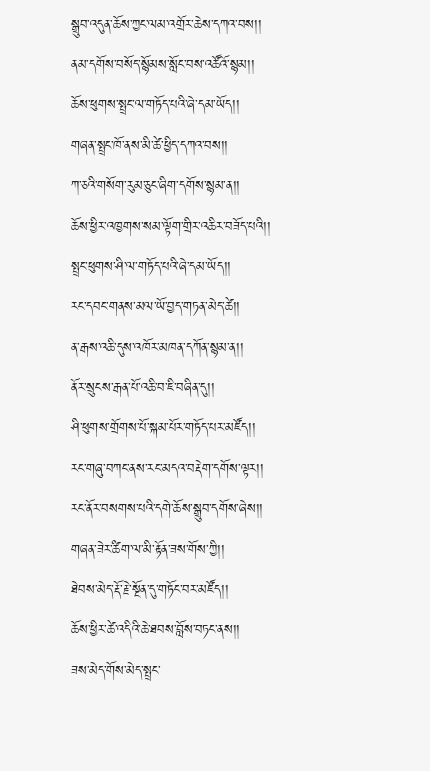སྒྲུབ་འདུན་ཆོས་ཀྱང་ལམ་འགྲོར་ཆེས་དཀའ་བས།།
ནམ་དགོས་བསོད་སྙོམས་སློང་བས་འཚོའོ་སྙམ།།
ཆོས་ཕུགས་སྤྲང་ལ་གཏོད་པའི་ཞེ་དམ་ཡོད།།
གཞན་སྤྲང་ཁོ་ནས་མི་ཚེ་ཕྱིད་དཀའ་བས།།
ཀ་ཅའི་གསོག་རུམ་ཅུང་ཞིག་དགོས་སྙམ་ན།།
ཆོས་ཕྱིར་འཁྱགས་སམ་ལྟོག་གྲིར་འཆིར་བཟོད་པའི།།
སྤྲང་ཕུགས་ཤི་ལ་གཏོད་པའི་ཞེ་དམ་ཡོད།།
རང་དབང་གནས་མལ་ཡོ་བྱད་གཏན་མེད་ཚེ།།
ན་རྒས་འཆི་དུས་འཁོར་མཁན་དཀོན་སྙམ་ན།།
ནོར་སྲུངས་རྒན་པོ་འཆི་བ་ཇི་བཞིན་དུ།།
ཤི་ཕུགས་གྲོགས་པོ་སྐམ་པོར་གཏོད་པར་མཛོད།།
རང་གཞུ་བཀང་ནས་རང་མདའ་བརྡེག་དགོས་ལྟར།།
རང་ནོར་བསགས་པའི་དགེ་ཆོས་སྒྲུབ་དགོས་ཞེས།།
གཞན་ཟེར་ཚིག་ལ་མི་རྟོན་ཟས་གོས་ཀྱི།།
ཐེབས་མེད་རྡོ་རྗེ་སྔོན་དུ་གཏོང་བར་མཛོད།།
ཆོས་ཕྱིར་ཚེ་འདིའི་ཆེ་ཐབས་བློས་བཏང་ནས།།
ཟས་མེད་གོས་མེད་སྤྲང་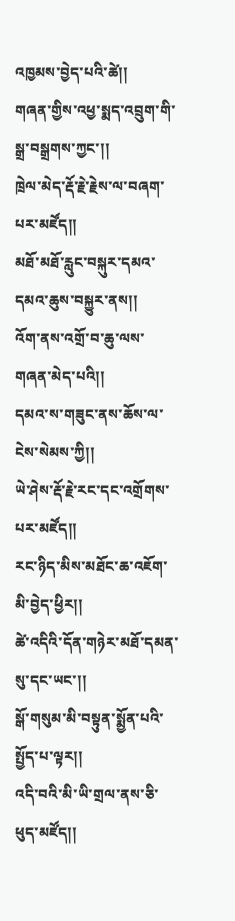འཁྱམས་བྱེད་པའི་ཚེ།།
གཞན་གྱིས་འཕྱ་སྨད་འབྲུག་གི་སྒྲ་བསྒྲགས་ཀྱང་།།
ཁྲེལ་མེད་རྡོ་རྗེ་རྗེས་ལ་བཞག་པར་མཛོད།།
མཐོ་མཐོ་རླུང་བསྐུར་དམའ་དམའ་ཆུས་བསྐྱུར་ནས།།
འོག་ནས་འགྲོ་བ་ཆུ་ལས་གཞན་མེད་པའི།།
དམའ་ས་གཟུང་ནས་ཆོས་ལ་ངེས་སེམས་ཀྱི།།
ཡེ་ཤེས་རྡོ་རྗེ་རང་དང་འགྲོགས་པར་མཛོད།།
རང་ཉིད་མིས་མཐོང་ཆ་འཇོག་མི་བྱེད་ཕྱིར།།
ཚེ་འདིའི་དོན་གཉེར་མཐོ་དམན་སུ་དང་ཡང་།།
སྒོ་གསུམ་མི་བསྟུན་སྨྱོན་པའི་སྤྱོད་པ་ལྟར།།
འདི་བའི་མི་ཡི་གྲལ་ནས་ཅི་ཕུད་མཛོད།།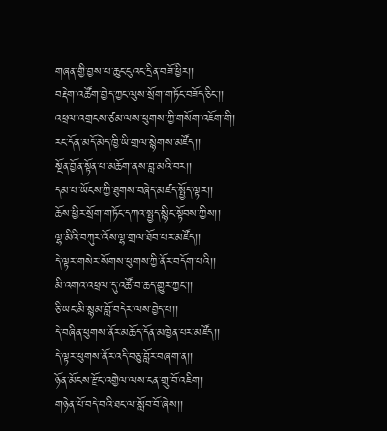གཞན་གྱི་བྱས་པ་ཆུང་ངུའང་དྲིན་བཟོ་ཕྱིར།།
བརྡེག་འཚོག་བྱེད་ཀྱང་ལུས་སྲོག་གཏོང་བཟོད་ཅིང་།།
འཕྲལ་འགྲངས་ཙམ་ལས་ཕུགས་ཀྱི་གསོག་འཇོག་གི།
རང་དོན་མདོ་མེད་ཁྱི་ཡི་གྲལ་སྙེགས་མཛོད།།
སྔོན་བྱོན་སྟོན་པ་མཆོག་ནས་བླ་མའི་བར།།
དམ་པ་ཡོངས་ཀྱི་ཐུགས་བཞེད་མཛད་སྤྱོད་ལྟར།།
ཆོས་ཕྱིར་སྲོག་གཏོང་དཀའ་སྤྱད་སྙིང་སྟོབས་ཀྱིས།།
ལྷ་མིའི་བཀུར་འོས་ལྷ་གྲལ་ཐོབ་པར་མཛོད།།
དེ་ལྟར་གསེར་སོགས་ཕུགས་ཀྱི་ནོར་བདོག་པའི།།
མི་འགའ་འཕྲལ་དུ་འཚོ་བ་ཆད་གྱུར་ཀྱང་།།
ཅི་ཡང་མི་སྙམ་བློ་བདེར་ལས་བྱེད་པ།།
དེ་བཞིན་ཕུགས་ནོར་མཆོད་དོན་མཁྱེན་པར་མཛོད།།
དེ་ལྟར་ཕུགས་ནོར་འདི་བཅུ་བློར་བཞག་ན།།
ཉོན་མོངས་རྫོང་འགྱེལ་ལས་ངན་གྲུ་བོ་འཇིག།
གཉེན་པོ་བདེ་བའི་ཐང་ལ་སློབ་བོ་ཞེས།།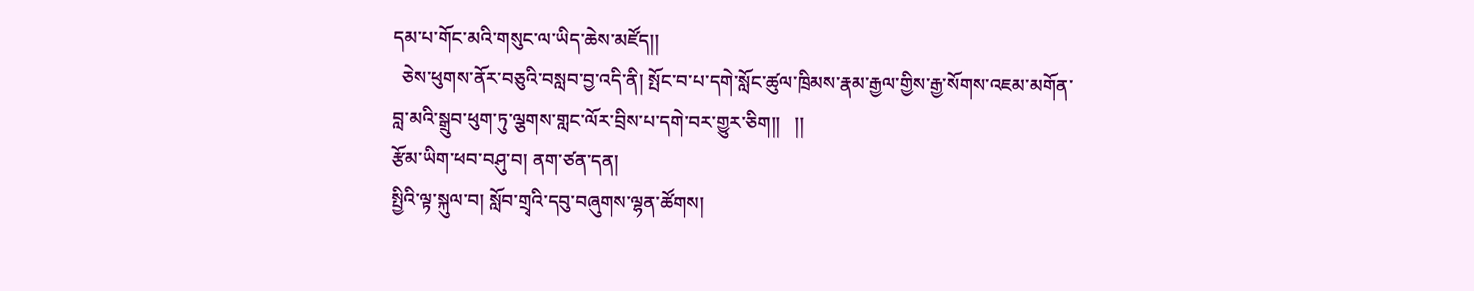དམ་པ་གོང་མའི་གསུང་ལ་ཡིད་ཆེས་མཛོད།།
  ཅེས་ཕུགས་ནོར་བཅུའི་བསླབ་བྱ་འདི་ནི། སྤོང་བ་པ་དགེ་སློང་ཚུལ་ཁྲིམས་རྣམ་རྒྱལ་གྱིས་རྒྱ་སོགས་འཇམ་མགོན་བླ་མའི་སྒྲུབ་ཕུག་ཏུ་ལྕགས་གླང་ལོར་བྲིས་པ་དགེ་བར་གྱུར་ཅིག།།   །།
རྩོམ་ཡིག་ཕབ་བཤུ་བ། ནག་ཙན་དན།
སྤྱིའི་ལྟ་སྐུལ་བ། སློབ་གྲྭའི་དབུ་བཞུགས་ལྷན་ཚོགས།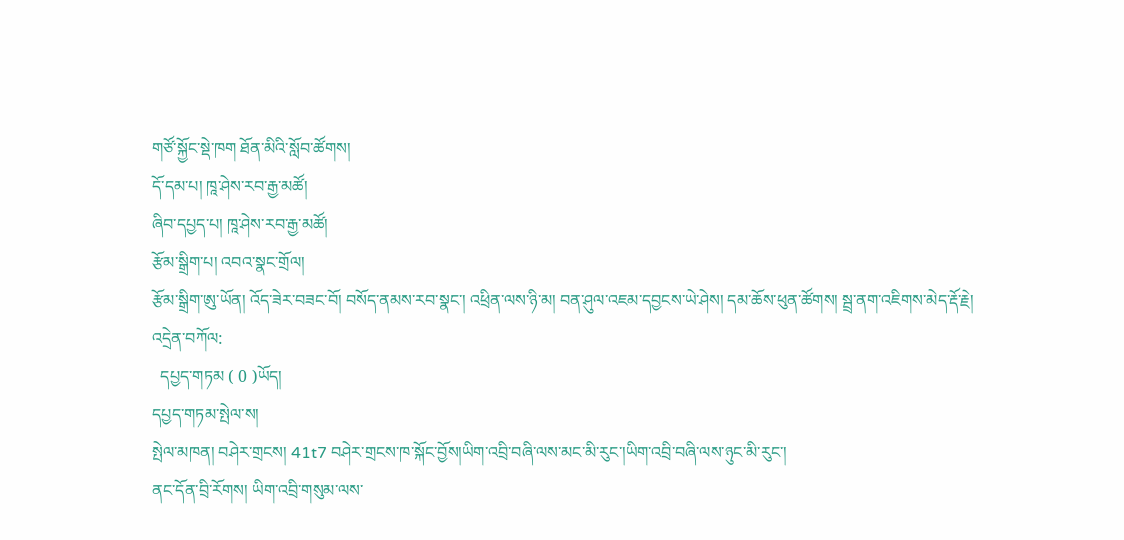གཙོ་སྐྱོང་སྡེ་ཁག ཐོན་མིའི་སློབ་ཚོགས།
དོ་དམ་པ། ཁཱ་ཤེས་རབ་རྒྱ་མཚོ།
ཞིབ་དཔྱད་པ། ཁཱ་ཤེས་རབ་རྒྱ་མཚོ།
རྩོམ་སྒྲིག་པ། འབའ་སྣང་གྲོལ།
རྩོམ་སྒྲིག་ཨུ་ཡོན། འོད་ཟེར་བཟང་བོ། བསོད་ནམས་རབ་སྣང་། འཕྲིན་ལས་ཉི་མ། བན་ཤུལ་འཇམ་དབྱངས་ཡེ་ཤེས། དམ་ཆོས་ཕུན་ཚོགས། སྦྲ་ནག་འཇིགས་མེད་རྡོ་རྗེ།
འདྲེན་བཀོལ:
  དཔྱད་གཏམ ( 0 )ཡོད།
དཔྱད་གཏམ་སྤེལ་ས།
སྤེལ་མཁན། བཤེར་གྲངས། 41t7 བཤེར་གྲངས་ཁ་སྐོང་བྱོས།ཡིག་འབྲི་བཞི་ལས་མང་མི་རུང་།ཡིག་འབྲི་བཞི་ལས་ཉུང་མི་རུང་།
ནང་དོན་བྲི་རོགས། ཡིག་འབྲི་གསུམ་ལས་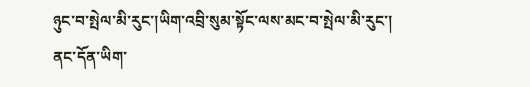ཉུང་བ་སྤེལ་མི་རུང་།ཡིག་འབྲི་སུམ་སྟོང་ལས་མང་བ་སྤེལ་མི་རུང་།
ནང་དོན་ཡིག་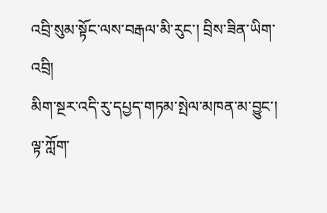འབྲི་སུམ་སྟོང་ལས་བརྒལ་མི་རུང་། བྲིས་ཟིན་ཡིག་འབྲི།
མིག་སྔར་འདི་རུ་དཔྱད་གཏམ་སྤེལ་མཁན་མ་བྱུང་།
ལྟ་ཀློག་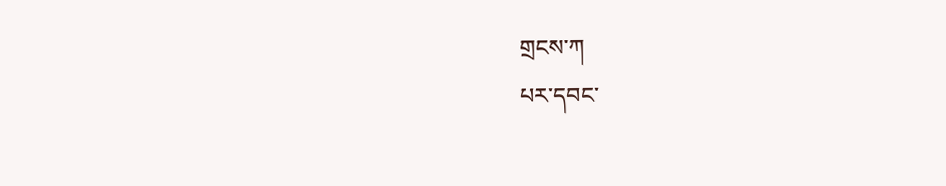གྲངས་ཀ
པར་དབང་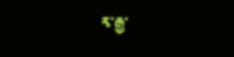རྭ་རྒྱ་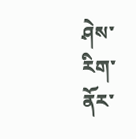ཤེས་རིག་ནོར་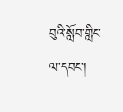བུའི་སློབ་གླིང་ལ་དབང་།